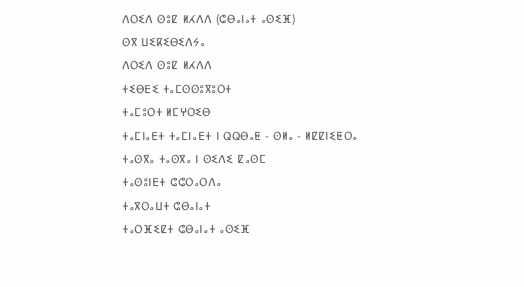ⴷⵔⵉⴷ ⵙⵓⵇ ⵍⵃⴷⴷ (ⵛⴱⴰⵏⴰⵜ ⴰⵙⵉⴼ)
ⵙⴳ ⵡⵉⴽⵉⴱⵉⴷⵢⴰ
ⴷⵔⵉⴷ ⵙⵓⵇ ⵍⵃⴷⴷ
ⵜⵉⴱⴹⵉ ⵜⴰⵎⵙⵙⵓⴳⵓⵔⵜ
ⵜⴰⵎⵓⵔⵜ ⵍⵎⵖⵔⵉⴱ
ⵜⴰⵎⵏⴰⴹⵜ ⵜⴰⵎⵏⴰⴹⵜ ⵏ ⵕⵕⴱⴰⵟ - ⵙⵍⴰ - ⵍⵇⵇⵏⵉⵟⵔⴰ
ⵜⴰⵙⴳⴰ ⵜⴰⵙⴳⴰ ⵏ ⵙⵉⴷⵉ ⵇⴰⵙⵎ
ⵜⴰⵙⵓⵏⴹⵜ ⵛⵛⵔⴰⵔⴷⴰ
ⵜⴰⴳⵔⴰⵡⵜ ⵛⴱⴰⵏⴰⵜ
ⵜⴰⵔⴼⵉⵇⵜ ⵛⴱⴰⵏⴰⵜ ⴰⵙⵉⴼ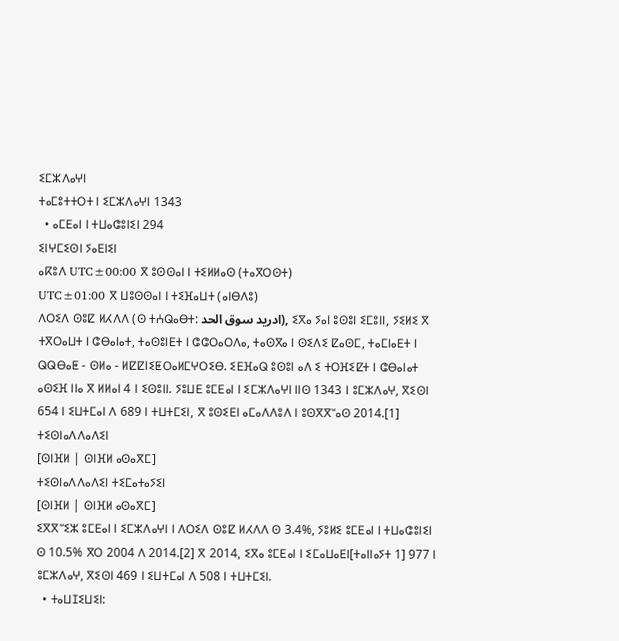ⵉⵎⵣⴷⴰⵖⵏ
ⵜⴰⵎⵓⵜⵜⵔⵜ ⵏ ⵉⵎⵣⴷⴰⵖⵏ 1343
  • ⴰⵎⴹⴰⵏ ⵏ ⵜⵡⴰⵛⵓⵏⵉⵏ 294
ⵉⵏⵖⵎⵉⵙⵏ ⵢⴰⴹⵏⵉⵏ
ⴰⴽⵓⴷ UTC±00:00 ⴳ ⵓⵙⵙⴰⵏ ⵏ ⵜⵉⵍⵍⴰⵙ (ⵜⴰⴳⵔⵙⵜ)
UTC±01:00 ⴳ ⵡⵓⵙⵙⴰⵏ ⵏ ⵜⵉⴼⴰⵡⵜ (ⴰⵏⴱⴷⵓ)
ⴷⵔⵉⴷ ⵙⵓⵇ ⵍⵃⴷⴷ (ⵙ ⵜⵄⵕⴰⴱⵜ: ادريد سوق الحد), ⵉⴳⴰ ⵢⴰⵏ ⵓⵙⵓⵏ ⵉⵎⵓⵏⵏ, ⵢⵉⵍⵉ ⴳ ⵜⴳⵔⴰⵡⵜ ⵏ ⵛⴱⴰⵏⴰⵜ, ⵜⴰⵙⵓⵏⴹⵜ ⵏ ⵛⵛⵔⴰⵔⴷⴰ, ⵜⴰⵙⴳⴰ ⵏ ⵙⵉⴷⵉ ⵇⴰⵙⵎ, ⵜⴰⵎⵏⴰⴹⵜ ⵏ ⵕⵕⴱⴰⵟ - ⵙⵍⴰ - ⵍⵇⵇⵏⵉⵟⵔⴰⵍⵎⵖⵔⵉⴱ. ⵉⴹⴼⴰⵕ ⵓⵙⵓⵏ ⴰⴷ ⵉ ⵜⵔⴼⵉⵇⵜ ⵏ ⵛⴱⴰⵏⴰⵜ ⴰⵙⵉⴼ ⵏⵏⴰ ⴳ ⵍⵍⴰⵏ 4 ⵏ ⵉⵙⵓⵏⵏ. ⵢⵓⵡⴹ ⵓⵎⴹⴰⵏ ⵏ ⵉⵎⵣⴷⴰⵖⵏ ⵏⵏⵙ 1343 ⵏ ⵓⵎⵣⴷⴰⵖ, ⴳⵉⵙⵏ 654 ⵏ ⵉⵡⵜⵎⴰⵏ ⴷ 689 ⵏ ⵜⵡⵜⵎⵉⵏ, ⴳ ⵓⵙⵉⴹⵏ ⴰⵎⴰⴷⴷⵓⴷ ⵏ ⵓⵙⴳⴳⵯⴰⵙ 2014.[1]
ⵜⵉⵙⵏⴰⴷⴷⴰⴷⵉⵏ
[ⵙⵏⴼⵍ | ⵙⵏⴼⵍ ⴰⵙⴰⴳⵎ]
ⵜⵉⵙⵏⴰⴷⴷⴰⴷⵉⵏ ⵜⵉⵎⴰⵜⴰⵢⵉⵏ
[ⵙⵏⴼⵍ | ⵙⵏⴼⵍ ⴰⵙⴰⴳⵎ]
ⵉⴳⴳⵯⵉⵣ ⵓⵎⴹⴰⵏ ⵏ ⵉⵎⵣⴷⴰⵖⵏ ⵏ ⴷⵔⵉⴷ ⵙⵓⵇ ⵍⵃⴷⴷ ⵙ 3.4%, ⵢⵓⵍⵉ ⵓⵎⴹⴰⵏ ⵏ ⵜⵡⴰⵛⵓⵏⵉⵏ ⵙ 10.5% ⴳⵔ 2004 ⴷ 2014.[2] ⴳ 2014, ⵉⴳⴰ ⵓⵎⴹⴰⵏ ⵏ ⵉⵎⴰⵡⴰⴹⵏ[ⵜⴰⵏⵏⴰⵢⵜ 1] 977 ⵏ ⵓⵎⵣⴷⴰⵖ, ⴳⵉⵙⵏ 469 ⵏ ⵉⵡⵜⵎⴰⵏ ⴷ 508 ⵏ ⵜⵡⵜⵎⵉⵏ.
  • ⵜⴰⵡⵊⵉⵡⵉⵏ: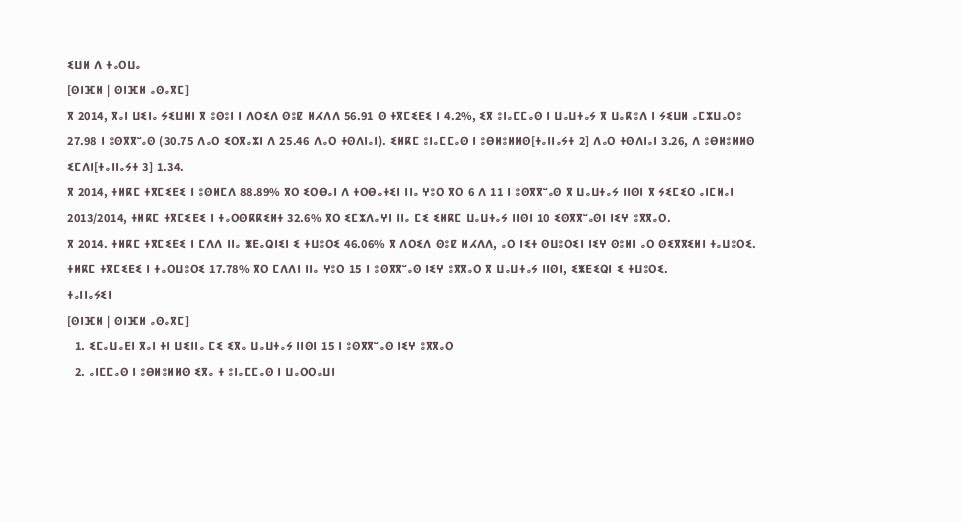ⵉⵡⵍ ⴷ ⵜⴰⵔⵡⴰ
[ⵙⵏⴼⵍ | ⵙⵏⴼⵍ ⴰⵙⴰⴳⵎ]
ⴳ 2014, ⴳⴰⵏ ⵡⵉⵏⴰ ⵢⵉⵡⵍⵏ ⴳ ⵓⵙⵓⵏ ⵏ ⴷⵔⵉⴷ ⵙⵓⵇ ⵍⵃⴷⴷ 56.91 ⵙ ⵜⴳⵎⵉⴹⵉ ⵏ 4.2%, ⵉⴳ ⵓⵏⴰⵎⵎⴰⵙ ⵏ ⵡⴰⵡⵜⴰⵢ ⴳ ⵡⴰⴽⵓⴷ ⵏ ⵢⵉⵡⵍ ⴰⵎⵣⵡⴰⵔⵓ 27.98 ⵏ ⵓⵙⴳⴳⵯⴰⵙ (30.75 ⴷⴰⵔ ⵉⵔⴳⴰⵣⵏ ⴷ 25.46 ⴷⴰⵔ ⵜⵙⴷⵏⴰⵏ). ⵉⵍⴽⵎ ⵓⵏⴰⵎⵎⴰⵙ ⵏ ⵓⴱⵍⵓⵍⵍⵙ[ⵜⴰⵏⵏⴰⵢⵜ 2] ⴷⴰⵔ ⵜⵙⴷⵏⴰⵏ 3.26, ⴷ ⵓⴱⵍⵓⵍⵍⵙ ⵉⵎⴷⵏ[ⵜⴰⵏⵏⴰⵢⵜ 3] 1.34.
ⴳ 2014, ⵜⵍⴽⵎ ⵜⴳⵎⵉⴹⵉ ⵏ ⵓⵙⵍⵎⴷ 88.89% ⴳⵔ ⵉⵔⴱⴰⵏ ⴷ ⵜⵔⴱⴰⵜⵉⵏ ⵏⵏⴰ ⵖⵓⵔ ⴳⵔ 6 ⴷ 11 ⵏ ⵓⵙⴳⴳⵯⴰⵙ ⴳ ⵡⴰⵡⵜⴰⵢ ⵏⵏⵙⵏ ⴳ ⵢⵉⵎⵉⵔ ⴰⵏⵎⵍⴰⵏ 2013/2014, ⵜⵍⴽⵎ ⵜⴳⵎⵉⴹⵉ ⵏ ⵜⴰⵔⵙⴽⴽⵉⵍⵜ 32.6% ⴳⵔ ⵉⵎⵣⴷⴰⵖⵏ ⵏⵏⴰ ⵎⵉ ⵉⵍⴽⵎ ⵡⴰⵡⵜⴰⵢ ⵏⵏⵙⵏ 10 ⵉⵙⴳⴳⵯⴰⵙⵏ ⵏⵉⵖ ⵓⴳⴳⴰⵔ.
ⴳ 2014. ⵜⵍⴽⵎ ⵜⴳⵎⵉⴹⵉ ⵏ ⵎⴷⴷ ⵏⵏⴰ ⵥⴹⴰⵕⵏⵉⵏ ⵉ ⵜⵡⵓⵔⵉ 46.06% ⴳ ⴷⵔⵉⴷ ⵙⵓⵇ ⵍⵃⴷⴷ, ⴰⵔ ⵏⵉⵜ ⵙⵡⵓⵔⵉⵏ ⵏⵉⵖ ⵙⵓⵍⵏ ⴰⵔ ⵙⵉⴳⴳⵉⵍⵏ ⵜⴰⵡⵓⵔⵉ. ⵜⵍⴽⵎ ⵜⴳⵎⵉⴹⵉ ⵏ ⵜⴰⵔⵡⵓⵔⵉ 17.78% ⴳⵔ ⵎⴷⴷⵏ ⵏⵏⴰ ⵖⵓⵔ 15 ⵏ ⵓⵙⴳⴳⵯⴰⵙ ⵏⵉⵖ ⵓⴳⴳⴰⵔ ⴳ ⵡⴰⵡⵜⴰⵢ ⵏⵏⵙⵏ, ⵉⵥⴹⵉⵕⵏ ⵉ ⵜⵡⵓⵔⵉ.
ⵜⴰⵏⵏⴰⵢⵉⵏ
[ⵙⵏⴼⵍ | ⵙⵏⴼⵍ ⴰⵙⴰⴳⵎ]
  1. ⵉⵎⴰⵡⴰⴹⵏ ⴳⴰⵏ ⵜⵏ ⵡⵉⵏⵏⴰ ⵎⵉ ⵉⴳⴰ ⵡⴰⵡⵜⴰⵢ ⵏⵏⵙⵏ 15 ⵏ ⵓⵙⴳⴳⵯⴰⵙ ⵏⵉⵖ ⵓⴳⴳⴰⵔ
  2. ⴰⵏⵎⵎⴰⵙ ⵏ ⵓⴱⵍⵓⵍⵍⵙ ⵉⴳⴰ ⵜ ⵓⵏⴰⵎⵎⴰⵙ ⵏ ⵡⴰⵔⵔⴰⵡⵏ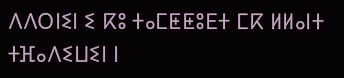ⴷⴷⵔⵏⵉⵏ ⵉ ⴽⵓ ⵜⴰⵎⵟⵟⵓⴹⵜ ⵎⴽ ⵍⵍⴰⵏⵜ ⵜⴼⴰⴷⵉⵡⵉⵏ ⵏ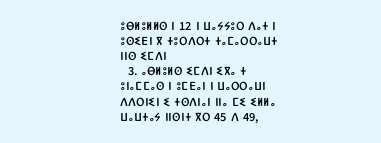ⵓⴱⵍⵓⵍⵍⵙ ⵏ 12 ⵏ ⵡⴰⵢⵢⵓⵔ ⴷⴰⵜ ⵏ ⵓⵙⵉⴹⵏ ⴳ ⵜⵓⵔⴷⵔⵜ ⵜⴰⵎⴰⵔⵔⴰⵡⵜ ⵏⵏⵙ ⵉⵎⴷⵏ
  3. ⴰⴱⵍⵓⵍⵙ ⵉⵎⴷⵏ ⵉⴳⴰ ⵜ ⵓⵏⴰⵎⵎⴰⵙ ⵏ ⵓⵎⴹⴰⵏ ⵏ ⵡⴰⵔⵔⴰⵡⵏ ⴷⴷⵔⵏⵉⵏ ⵉ ⵜⵙⴷⵏⴰⵏ ⵏⵏⴰ ⵎⵉ ⵉⵍⵍⴰ ⵡⴰⵡⵜⴰⵢ ⵏⵏⵙⵏⵜ ⴳⵔ 45 ⴷ 49,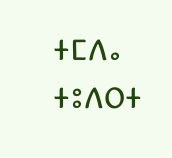ⵜⵎⴷⴰ ⵜⵓⴷⵔⵜ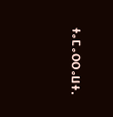ⵜⴰⵎⴰⵔⵔⴰⵡⵜ.